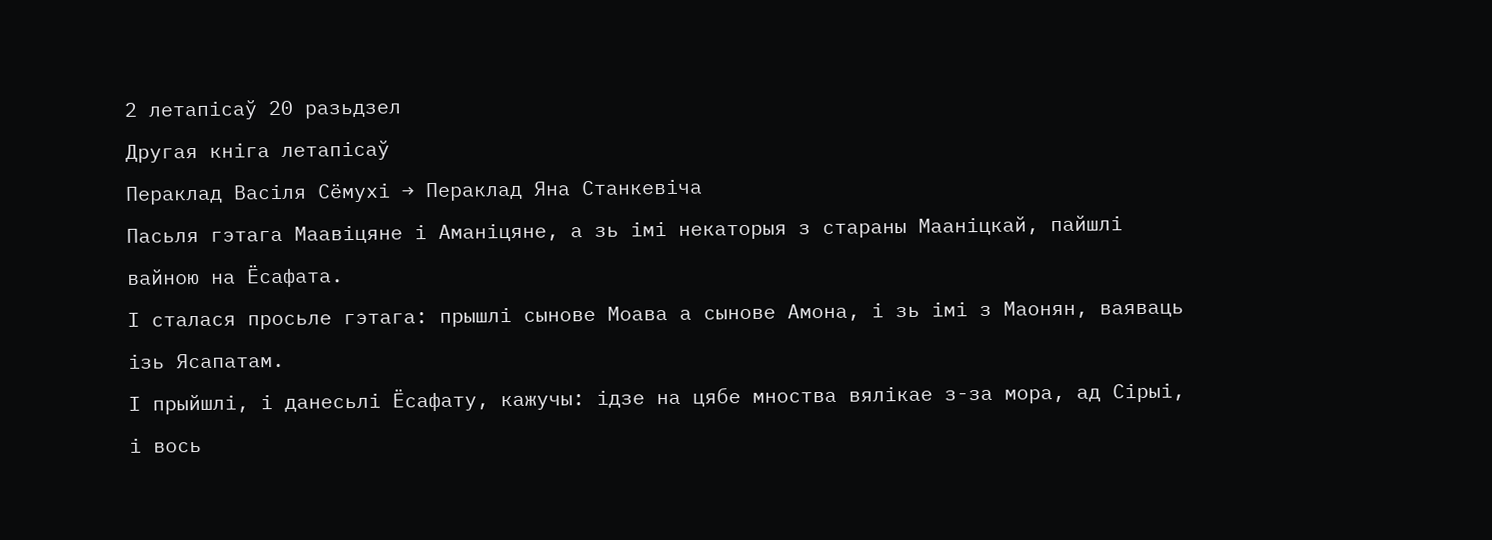2 летапісаў 20 разьдзел
Другая кніга летапісаў
Пераклад Васіля Сёмухі → Пераклад Яна Станкевіча
Пасьля гэтага Маавіцяне і Аманіцяне, а зь імі некаторыя з стараны Мааніцкай, пайшлі вайною на Ёсафата.
І сталася просьле гэтага: прышлі сынове Моава а сынове Амона, і зь імі з Маонян, ваяваць ізь Ясапатам.
І прыйшлі, і данесьлі Ёсафату, кажучы: ідзе на цябе мноства вялікае з-за мора, ад Сірыі, і вось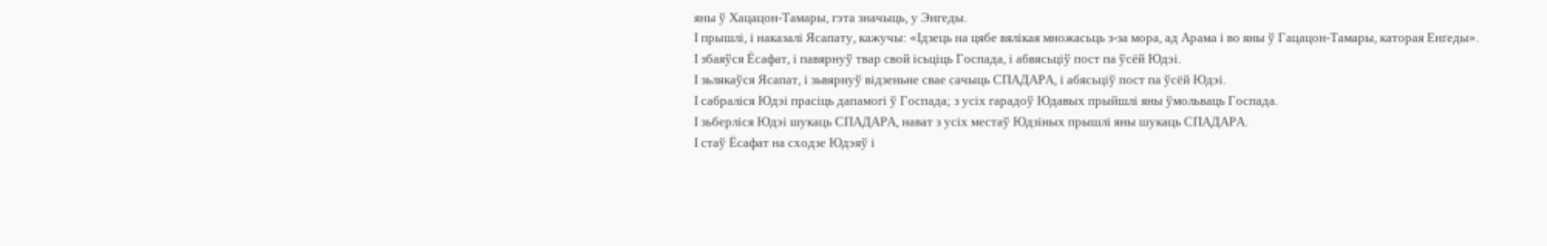яны ў Хацацон-Тамары, гэта значыць, у Энгеды.
І прышлі, і наказалі Ясапату, кажучы: «Ідзець на цябе вялікая множасьць з-за мора, ад Арама і во яны ў Гацацон-Тамары, каторая Енґеды».
І збаяўся Ёсафат, і павярнуў твар свой ісьціць Госпада, і абвясьціў пост па ўсёй Юдэі.
І зьлякаўся Ясапат, і зьвярнуў відзеньне свае сачыць СПАДАРА, і абясьціў пост па ўсёй Юдэі.
І сабраліся Юдэі прасіць дапамогі ў Госпада; з усіх гарадоў Юдавых прыйшлі яны ўмольваць Госпада.
І зьберліся Юдэі шукаць СПАДАРА, нават з усіх местаў Юдзіных прышлі яны шукаць СПАДАРА.
І стаў Ёсафат на сходзе Юдэяў і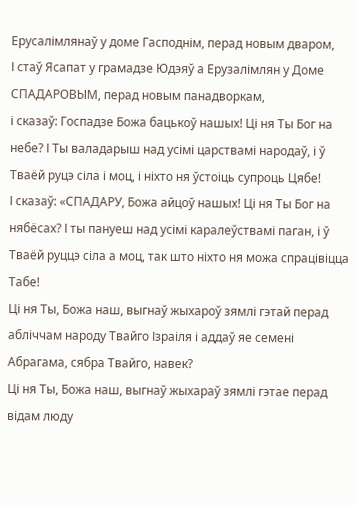Ерусалімлянаў у доме Гасподнім, перад новым дваром,
І стаў Ясапат у грамадзе Юдэяў а Ерузалімлян у Доме СПАДАРОВЫМ, перад новым панадворкам,
і сказаў: Госпадзе Божа бацькоў нашых! Ці ня Ты Бог на небе? І Ты валадарыш над усімі царствамі народаў, і ў Тваёй руцэ сіла і моц, і ніхто ня ўстоіць супроць Цябе!
І сказаў: «СПАДАРУ, Божа айцоў нашых! Ці ня Ты Бог на нябёсах? І ты пануеш над усімі каралеўствамі паган, і ў Тваёй руццэ сіла а моц, так што ніхто ня можа спрацівіцца Табе!
Ці ня Ты, Божа наш, выгнаў жыхароў зямлі гэтай перад абліччам народу Твайго Ізраіля і аддаў яе семені Абрагама, сябра Твайго, навек?
Ці ня Ты, Божа наш, выгнаў жыхараў зямлі гэтае перад відам люду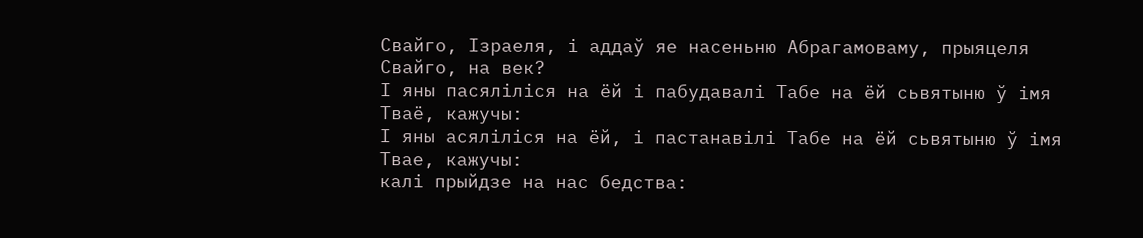Свайго, Ізраеля, і аддаў яе насеньню Абрагамоваму, прыяцеля Свайго, на век?
І яны пасяліліся на ёй і пабудавалі Табе на ёй сьвятыню ў імя Тваё, кажучы:
І яны асяліліся на ёй, і пастанавілі Табе на ёй сьвятыню ў імя Твае, кажучы:
калі прыйдзе на нас бедства: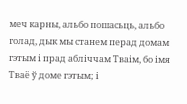меч карны, альбо пошасьць, альбо голад, дык мы станем перад домам гэтым і прад абліччам Тваім, бо імя Тваё ў доме гэтым; і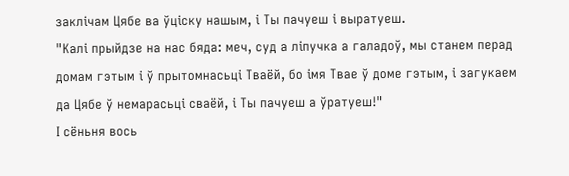заклічам Цябе ва ўціску нашым, і Ты пачуеш і выратуеш.
"Калі прыйдзе на нас бяда: меч, суд а ліпучка а галадоў, мы станем перад домам гэтым і ў прытомнасьці Тваёй, бо імя Твае ў доме гэтым, і загукаем да Цябе ў немарасьці сваёй, і Ты пачуеш а ўратуеш!"
І сёньня вось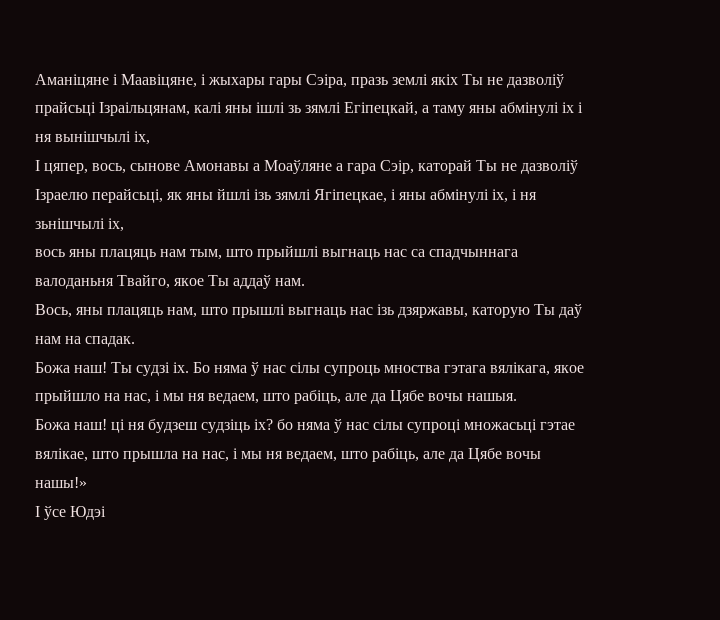Аманіцяне і Маавіцяне, і жыхары гары Сэіра, празь землі якіх Ты не дазволіў прайсьці Ізраільцянам, калі яны ішлі зь зямлі Егіпецкай, а таму яны абмінулі іх і ня вынішчылі іх,
І цяпер, вось, сынове Амонавы а Моаўляне а гара Сэір, каторай Ты не дазволіў Ізраелю перайсьці, як яны йшлі ізь зямлі Ягіпецкае, і яны абмінулі іх, і ня зьнішчылі іх,
вось яны плацяць нам тым, што прыйшлі выгнаць нас са спадчыннага валоданьня Твайго, якое Ты аддаў нам.
Вось, яны плацяць нам, што прышлі выгнаць нас ізь дзяржавы, каторую Ты даў нам на спадак.
Божа наш! Ты судзі іх. Бо няма ў нас сілы супроць мноства гэтага вялікага, якое прыйшло на нас, і мы ня ведаем, што рабіць, але да Цябе вочы нашыя.
Божа наш! ці ня будзеш судзіць іх? бо няма ў нас сілы супроці множасьці гэтае вялікае, што прышла на нас, і мы ня ведаем, што рабіць, але да Цябе вочы нашы!»
І ўсе Юдэі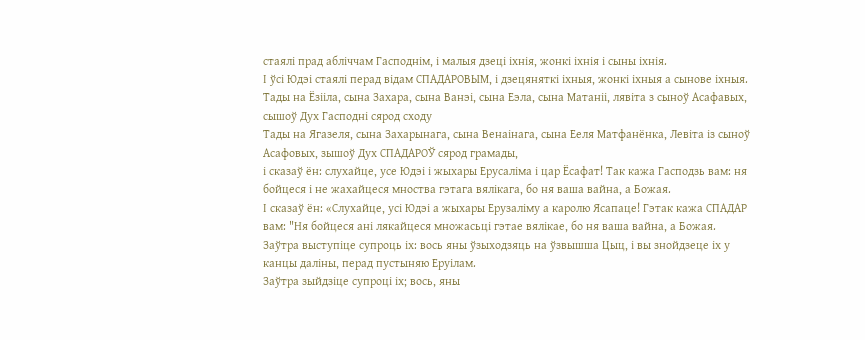стаялі прад абліччам Гасподнім, і малыя дзеці іхнія, жонкі іхнія і сыны іхнія.
І ўсі Юдэі стаялі перад відам СПАДАРОВЫМ, і дзецяняткі іхныя, жонкі іхныя а сынове іхныя.
Тады на Ёзііла, сына Захара, сына Ванэі, сына Еэла, сына Матаніі, лявіта з сыноў Асафавых, сышоў Дух Гасподні сярод сходу
Тады на Ягазеля, сына Захарынага, сына Венаінага, сына Ееля Матфанёнка, Левіта із сыноў Асафовых, зышоў Дух СПАДАРОЎ сярод грамады,
і сказаў ён: слухайце, усе Юдэі і жыхары Ерусаліма і цар Ёсафат! Так кажа Гасподзь вам: ня бойцеся і не жахайцеся мноства гэтага вялікага, бо ня ваша вайна, а Божая.
І сказаў ён: «Слухайце, усі Юдэі а жыхары Ерузаліму а каролю Ясапаце! Гэтак кажа СПАДАР вам: "Ня бойцеся ані лякайцеся множасьці гэтае вялікае, бо ня ваша вайна, а Божая.
Заўтра выступіце супроць іх: вось яны ўзыходзяць на ўзвышша Цыц, і вы знойдзеце іх у канцы даліны, перад пустыняю Еруілам.
Заўтра зыйдзіце супроці іх; вось, яны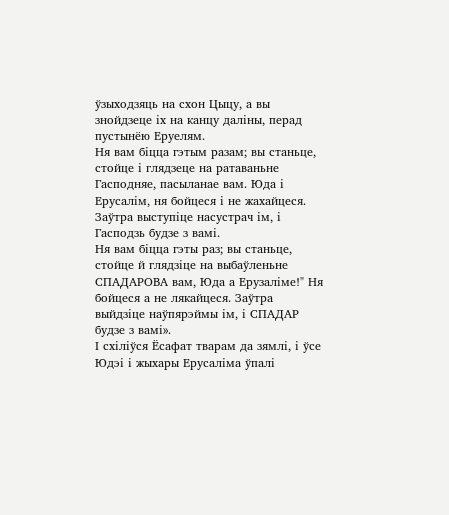ўзыходзяць на схон Цыцу, а вы знойдзеце іх на канцу даліны, перад пустынёю Еруелям.
Ня вам біцца гэтым разам; вы станьце, стойце і глядзеце на ратаваньне Гасподняе, пасыланае вам. Юда і Ерусалім, ня бойцеся і не жахайцеся. Заўтра выступіце насустрач ім, і Гасподзь будзе з вамі.
Ня вам біцца гэты раз; вы станьце, стойце й глядзіце на выбаўленьне СПАДАРОВА вам, Юда а Ерузаліме!" Ня бойцеся а не лякайцеся. Заўтра выйдзіце наўпярэймы ім, і СПАДАР будзе з вамі».
І схіліўся Ёсафат тварам да зямлі, і ўсе Юдэі і жыхары Ерусаліма ўпалі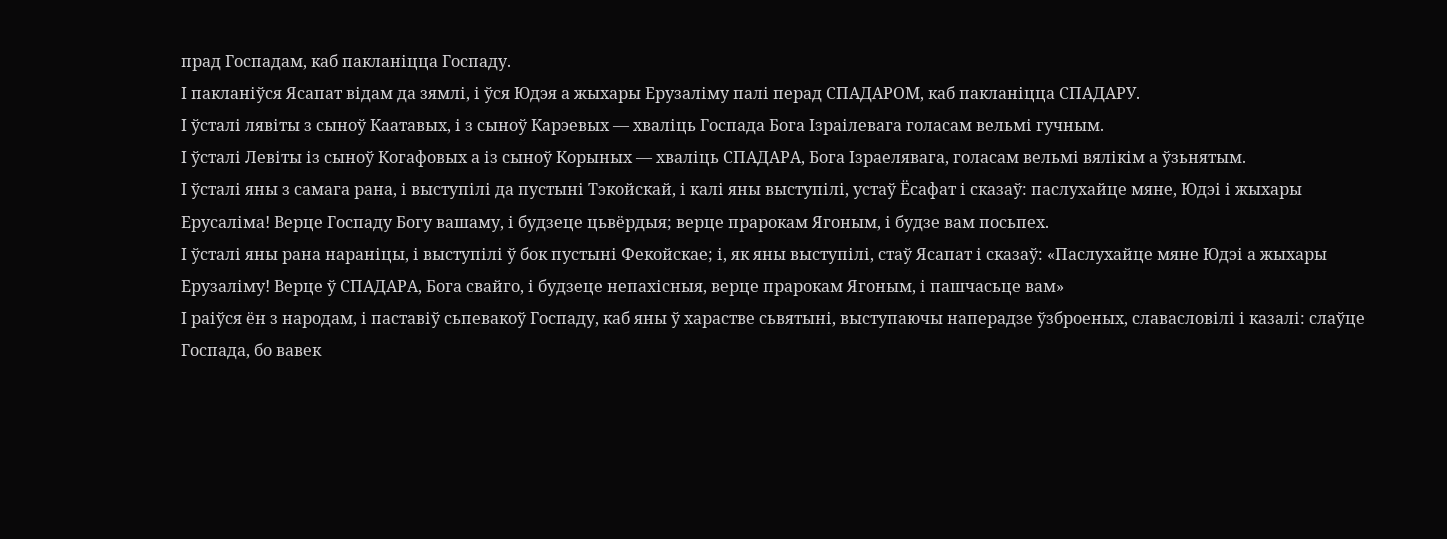прад Госпадам, каб пакланіцца Госпаду.
І пакланіўся Ясапат відам да зямлі, і ўся Юдэя а жыхары Ерузаліму палі перад СПАДАРОМ, каб пакланіцца СПАДАРУ.
І ўсталі лявіты з сыноў Каатавых, і з сыноў Карэевых — хваліць Госпада Бога Ізраілевага голасам вельмі гучным.
І ўсталі Левіты із сыноў Когафовых а із сыноў Корыных — хваліць СПАДАРА, Бога Ізраелявага, голасам вельмі вялікім а ўзьнятым.
І ўсталі яны з самага рана, і выступілі да пустыні Тэкойскай, і калі яны выступілі, устаў Ёсафат і сказаў: паслухайце мяне, Юдэі і жыхары Ерусаліма! Верце Госпаду Богу вашаму, і будзеце цьвёрдыя; верце прарокам Ягоным, і будзе вам посьпех.
І ўсталі яны рана нараніцы, і выступілі ў бок пустыні Фекойскае; і, як яны выступілі, стаў Ясапат і сказаў: «Паслухайце мяне Юдэі а жыхары Ерузаліму! Верце ў СПАДАРА, Бога свайго, і будзеце непахісныя, верце прарокам Ягоным, і пашчасьце вам»
І раіўся ён з народам, і паставіў сьпевакоў Госпаду, каб яны ў харастве сьвятыні, выступаючы наперадзе ўзброеных, славасловілі і казалі: слаўце Госпада, бо вавек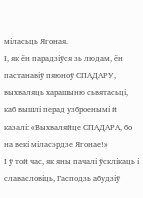міласьць Ягоная.
І, як ён парадзіўся зь людам, ён пастанавіў пяюноў СПАДАРУ, выхваляць харашыню сьвятасьці, каб вышлі перад узброенымі й казалі: «Выхваляйце СПАДАРА, бо на векі міласэрдзе Ягонае!»
І ў той час, як яны пачалі ўсклікаць і славасловіць, Гасподзь абудзіў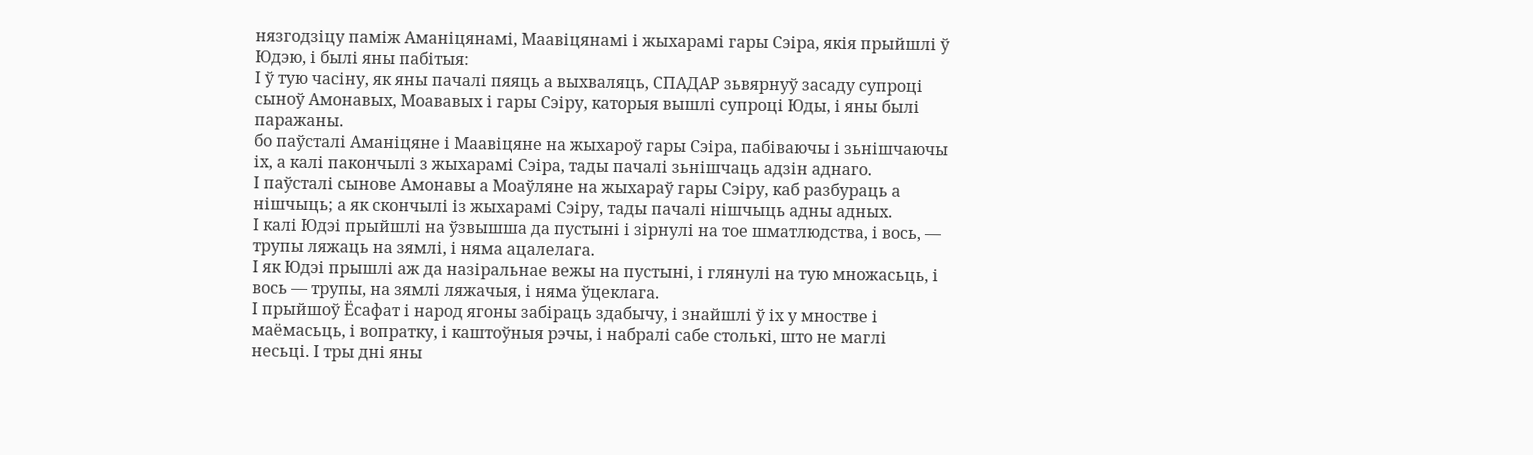нязгодзіцу паміж Аманіцянамі, Маавіцянамі і жыхарамі гары Сэіра, якія прыйшлі ў Юдэю, і былі яны пабітыя:
І ў тую часіну, як яны пачалі пяяць а выхваляць, СПАДАР зьвярнуў засаду супроці сыноў Амонавых, Моававых і гары Сэіру, каторыя вышлі супроці Юды, і яны былі паражаны.
бо паўсталі Аманіцяне і Маавіцяне на жыхароў гары Сэіра, пабіваючы і зьнішчаючы іх, а калі пакончылі з жыхарамі Сэіра, тады пачалі зьнішчаць адзін аднаго.
І паўсталі сынове Амонавы а Моаўляне на жыхараў гары Сэіру, каб разбураць а нішчыць; а як скончылі із жыхарамі Сэіру, тады пачалі нішчыць адны адных.
І калі Юдэі прыйшлі на ўзвышша да пустыні і зірнулі на тое шматлюдства, і вось, — трупы ляжаць на зямлі, і няма ацалелага.
І як Юдэі прышлі аж да назіральнае вежы на пустыні, і глянулі на тую множасьць, і вось — трупы, на зямлі ляжачыя, і няма ўцеклага.
І прыйшоў Ёсафат і народ ягоны забіраць здабычу, і знайшлі ў іх у мностве і маёмасьць, і вопратку, і каштоўныя рэчы, і набралі сабе столькі, што не маглі несьці. І тры дні яны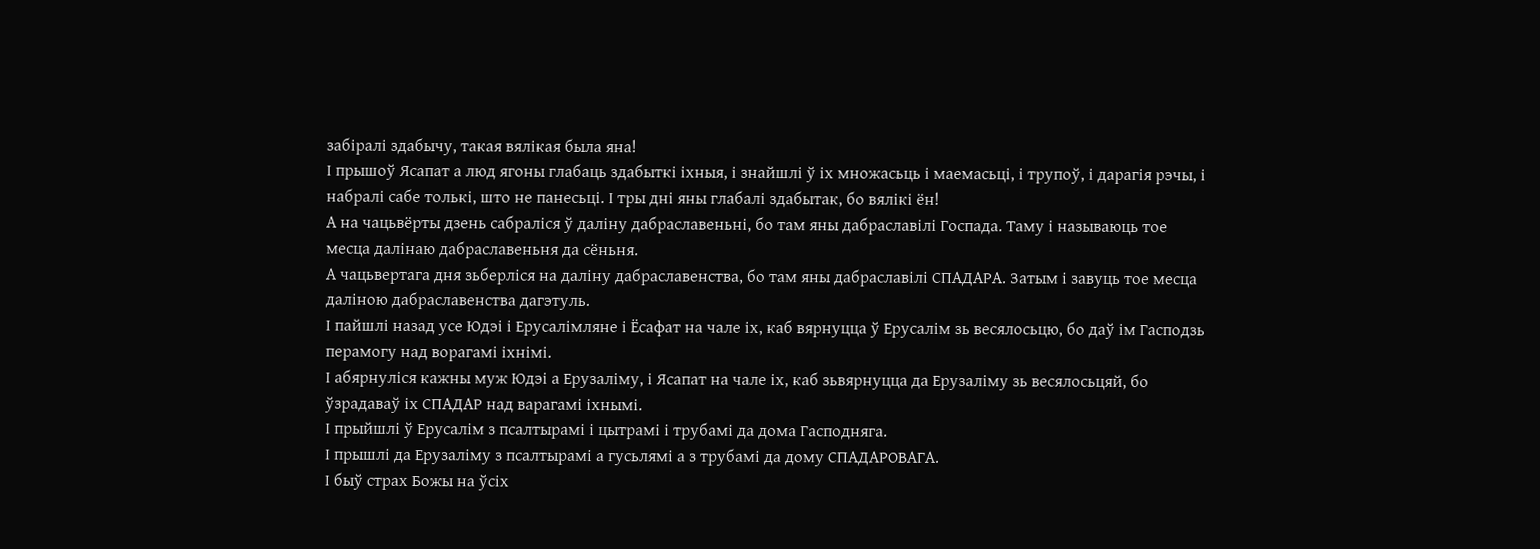забіралі здабычу, такая вялікая была яна!
І прышоў Ясапат а люд ягоны глабаць здабыткі іхныя, і знайшлі ў іх множасьць і маемасьці, і трупоў, і дарагія рэчы, і набралі сабе толькі, што не панесьці. І тры дні яны глабалі здабытак, бо вялікі ён!
А на чацьвёрты дзень сабраліся ў даліну дабраславеньні, бо там яны дабраславілі Госпада. Таму і называюць тое месца далінаю дабраславеньня да сёньня.
А чацьвертага дня зьберліся на даліну дабраславенства, бо там яны дабраславілі СПАДАРА. Затым і завуць тое месца даліною дабраславенства дагэтуль.
І пайшлі назад усе Юдэі і Ерусалімляне і Ёсафат на чале іх, каб вярнуцца ў Ерусалім зь весялосьцю, бо даў ім Гасподзь перамогу над ворагамі іхнімі.
І абярнуліся кажны муж Юдэі а Ерузаліму, і Ясапат на чале іх, каб зьвярнуцца да Ерузаліму зь весялосьцяй, бо ўзрадаваў іх СПАДАР над варагамі іхнымі.
І прыйшлі ў Ерусалім з псалтырамі і цытрамі і трубамі да дома Гасподняга.
І прышлі да Ерузаліму з псалтырамі а гусьлямі а з трубамі да дому СПАДАРОВАГА.
І быў страх Божы на ўсіх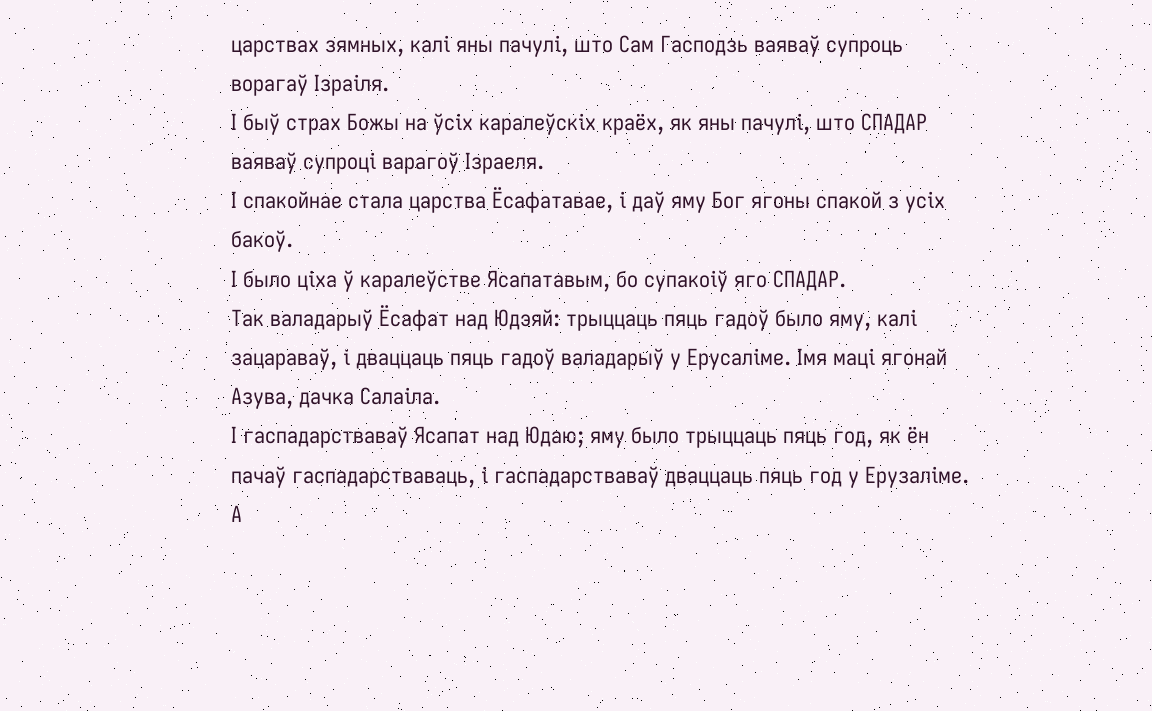царствах зямных, калі яны пачулі, што Сам Гасподзь ваяваў супроць ворагаў Ізраіля.
І быў страх Божы на ўсіх каралеўскіх краёх, як яны пачулі, што СПАДАР ваяваў супроці варагоў Ізраеля.
І спакойнае стала царства Ёсафатавае, і даў яму Бог ягоны спакой з усіх бакоў.
І было ціха ў каралеўстве Ясапатавым, бо супакоіў яго СПАДАР.
Так валадарыў Ёсафат над Юдэяй: трыццаць пяць гадоў было яму, калі зацараваў, і дваццаць пяць гадоў валадарыў у Ерусаліме. Імя маці ягонай Азува, дачка Салаіла.
І гаспадарстваваў Ясапат над Юдаю; яму было трыццаць пяць год, як ён пачаў гаспадарстваваць, і гаспадарстваваў дваццаць пяць год у Ерузаліме. А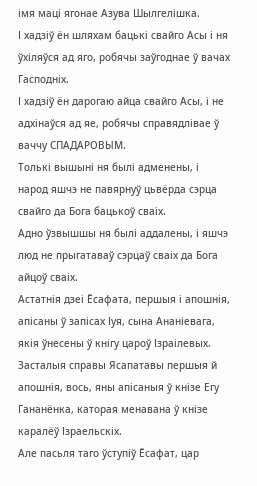імя маці ягонае Азува Шылгелішка.
І хадзіў ён шляхам бацькі свайго Асы і ня ўхіляўся ад яго, робячы заўгоднае ў вачах Гасподніх.
І хадзіў ён дарогаю айца свайго Асы, і не адхінаўся ад яе, робячы справядлівае ў ваччу СПАДАРОВЫМ.
Толькі вышыні ня былі адменены, і народ яшчэ не павярнуў цьвёрда сэрца свайго да Бога бацькоў сваіх.
Адно ўзвышшы ня былі аддалены, і яшчэ люд не прыгатаваў сэрцаў сваіх да Бога айцоў сваіх.
Астатнія дзеі Ёсафата, першыя і апошнія, апісаны ў запісах Іуя, сына Ананіевага, якія ўнесены ў кнігу цароў Ізраілевых.
Засталыя справы Ясапатавы першыя й апошнія, вось, яны апісаныя ў кнізе Егу Гананёнка, каторая менавана ў кнізе каралёў Ізраельскіх.
Але пасьля таго ўступіў Ёсафат, цар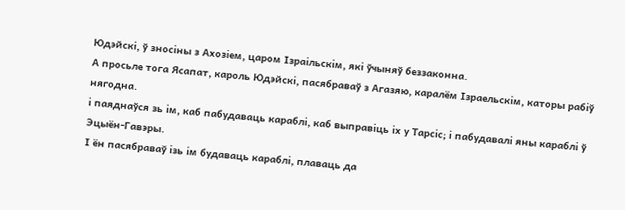Юдэйскі, ў зносіны з Ахозіем, царом Ізраільскім, які ўчыняў беззаконна.
А просьле тога Ясапат, кароль Юдэйскі, пасябраваў з Агазяю, каралём Ізраельскім, каторы рабіў нягодна.
і паяднаўся зь ім, каб пабудаваць караблі, каб выправіць іх у Тарсіс; і пабудавалі яны караблі ў Эцыён-Гавэры.
І ён пасябраваў ізь ім будаваць караблі, плаваць да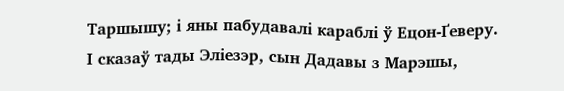Таршышу; і яны пабудавалі караблі ў Ецон-Ґеверу.
І сказаў тады Эліезэр, сын Дадавы з Марэшы,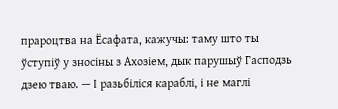прароцтва на Ёсафата, кажучы: таму што ты ўступіў у зносіны з Ахозіем, дык парушыў Гасподзь дзею тваю. — І разьбіліся караблі, і не маглі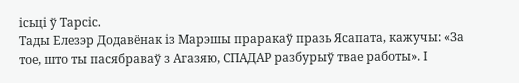ісьці ў Тарсіс.
Тады Елезэр Додавёнак із Марэшы праракаў празь Ясапата, кажучы: «За тое, што ты пасябраваў з Агазяю, СПАДАР разбурыў твае работы». І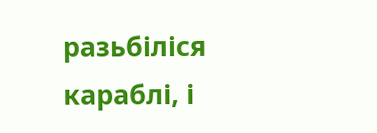разьбіліся караблі, і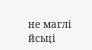не маглі йсьці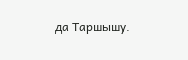да Таршышу.